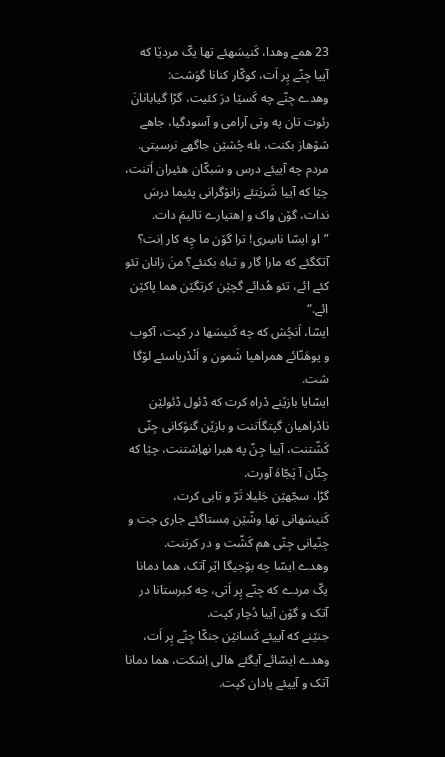23 همے وهدا، کَنیسَهئے تها یکّ مردێا که آییا جِنّے پِر اَت، کوکّار کنانا گوَشت:
وهدے جِنّے چه کَسێا درَ کئیت، گڑا گیابانانَ رئوت تان په وتی آرامی و آسودگیا، جاهے شۆهاز بکنت، بله چُشێن جاگهے نرسیتی.
مردم چه آییئے درس و سَبکّان هئیران اَتنت، چێا که آییا شَریَتئے زانۆگرانی پئیما درسَ ندات، گۆن واک و اِهتیارے تالیمَ دات.
”او ایسّا ناسِری! ترا گۆن ما چِه کار اِنت؟ آتکگئے که مارا گار و تباه بکنئے؟ منَ زانان تئو کئے ائے، تئو هُدائے گچێن کرتگێن هما پاکێن ائے.“
ایسّا، اَنچُش که چه کَنیسَها در کپت، آکوب و یوهَنّائے همراهیا شَمون و اَنْدْریاسئے لۆگا شت.
ایسّایا بازێنے دْراه کرت که ڈئول ڈئولێن نادْراهیان گپتگاَتنت و بازێن گنۆکانی جِنّی کَشّتنت، آییا جِنّ په هبرا نهاِشتنت، چێا که جِنّان آ پَجّاهَ آورت.
گڑا، سجّهێن جَلیلا تَرّ و تابی کرت، کَنیسَهانی تها وشّێن مِستاگئے جاری جت و جِنّیانی جِنّی هم کَشّت و در کرتنت.
وهدے ایسّا چه بۆجیگا اێر آتک، هما دمانا یکّ مردے که جِنّے پِر اَتی، چه کبرستانا در آتک و گۆن آییا دُچار کپت.
جنێنے که آییئے کَسانێن جنکّا جِنّے پِر اَت، وهدے ایسّائے آیگئے هالی اِشکت، هما دمانا آتک و آییئے پادان کپت.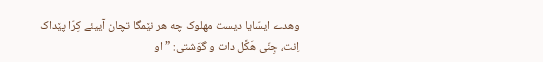وهدے ایسّایا دیست مهلوک چه هر نێمگا تچان آییئے کِرّا پێداک اِنت، جِنّی هَکَّل دات و گوَشتی: ”او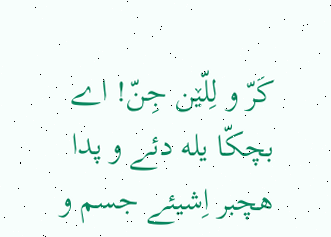کَرّ و لِلّێن جِنّ! اے بچکّا یله دئے و پدا هچبر اِشیئے جسم و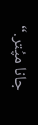جانا مپُتر.“